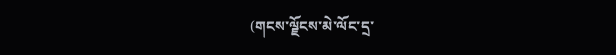(གངས་ལྗོངས་མེ་ལོང་དྲ་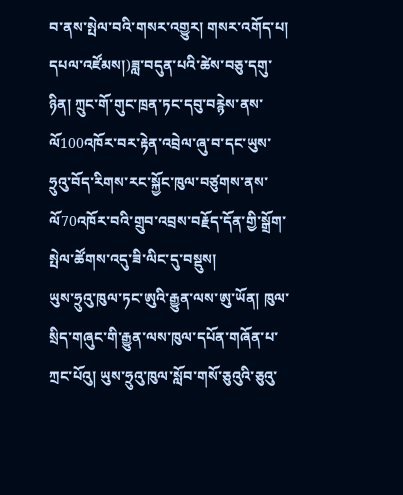བ་ནས་སྤེལ་བའི་གསར་འགྱུར། གསར་འགོད་པ། དཔལ་འཛོམས།)ཟླ་བདུན་པའི་ཚེས་བཅུ་དགུ་ཉིན། ཀྲུང་གོ་གུང་ཁྲན་ཏང་དབུ་བརྙེས་ནས་ལོ100འཁོར་བར་རྟེན་འབྲེལ་ཞུ་བ་དང་ཡུས་ཧྲུའུ་བོད་རིགས་རང་སྐྱོང་ཁུལ་བཙུགས་ནས་ལོ70འཁོར་བའི་གྲུབ་འབྲས་བརྗོད་དོན་གྱི་སྒྲོག་སྤེལ་ཚོགས་འདུ་ཟི་ལིང་དུ་བསྡུས།
ཡུས་ཧྲུའུ་ཁུལ་ཏང་ཨུའི་རྒྱུན་ལས་ཨུ་ཡོན། ཁུལ་སྲིད་གཞུང་གི་རྒྱུན་ལས་ཁུལ་དཔོན་གཞོན་པ་ཀྲང་པོའུ། ཡུས་ཧྲུའུ་ཁུལ་སློབ་གསོ་ཅུའུའི་ཅུའུ་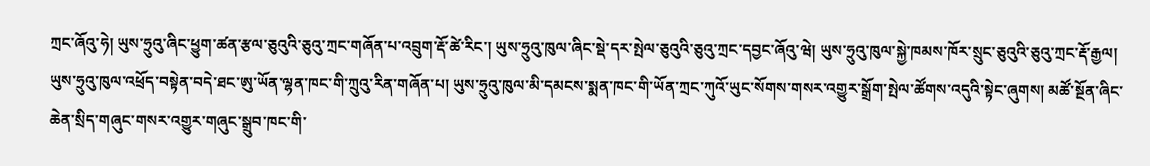ཀྲང་ཞོའུ་ཧེ། ཡུས་ཧྲུའུ་ཞིང་ཕྱུག་ཚན་རྩལ་ཅུའུའི་ཅུའུ་ཀྲང་གཞོན་པ་འབྲུག་རྡོ་ཚེ་རིང་། ཡུས་ཧྲུའུ་ཁུལ་ཞིང་སྡེ་དར་སྤེལ་ཅུའུའི་ཅུའུ་ཀྲང་དབྱང་ཞོའུ་ཝེ། ཡུས་ཧྲུའུ་ཁུལ་སྐྱེ་ཁམས་ཁོར་སྲུང་ཅུའུའི་ཅུའུ་ཀྲང་རྡོ་རྒྱལ། ཡུས་ཧྲུའུ་ཁུལ་འཕྲོད་བསྟེན་བདེ་ཐང་ཨུ་ཡོན་ལྷན་ཁང་གི་ཀྲུའུ་རིན་གཞོན་པ། ཡུས་ཧྲུའུ་ཁུལ་མི་དམངས་སྨན་ཁང་གི་ཡོན་ཀྲང་ཀུའོ་ཡུང་སོགས་གསར་འགྱུར་སྒྲོག་སྤེལ་ཚོགས་འདུའི་སྟེང་ཞུགས། མཚོ་སྔོན་ཞིང་ཆེན་སྲིད་གཞུང་གསར་འགྱུར་གཞུང་སྒྲུབ་ཁང་གི་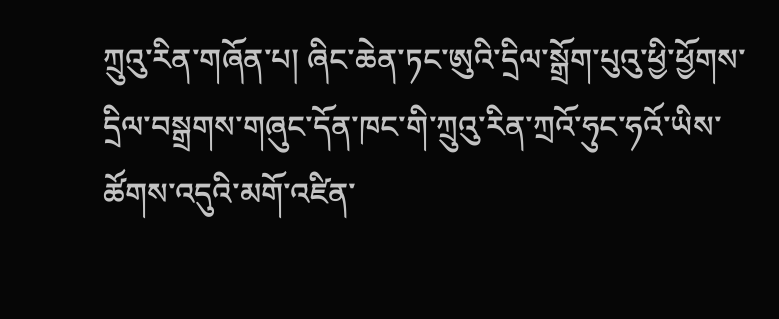ཀྲུའུ་རིན་གཞོན་པ། ཞིང་ཆེན་ཏང་ཨུའི་དྲིལ་སྒྲོག་པུའུ་ཕྱི་ཕྱོགས་དྲིལ་བསྒྲགས་གཞུང་དོན་ཁང་གི་ཀྲུའུ་རིན་ཀྲའོ་ཧུང་ཧའོ་ཡིས་ཚོགས་འདུའི་མགོ་འཛིན་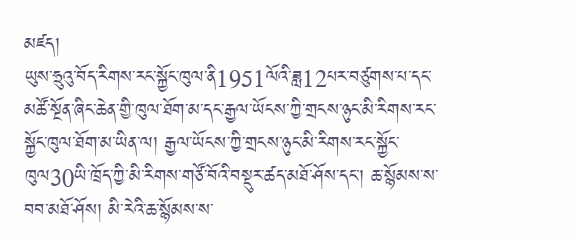མཛད།
ཡུས་ཧྲུའུ་བོད་རིགས་རང་སྐྱོང་ཁུལ་ནི1951ལོའི་ཟླ12པར་བཙུགས་པ་དང་མཚོ་སྔོན་ཞིང་ཆེན་གྱི་ཁུལ་ཐོག་མ་དང་རྒྱལ་ཡོངས་ཀྱི་གྲངས་ཉུང་མི་རིགས་རང་སྐྱོང་ཁུལ་ཐོག་མ་ཡིན་ལ། རྒྱལ་ཡོངས་ཀྱི་གྲངས་ཉུང་མི་རིགས་རང་སྐྱོང་ཁུལ30ཡི་ཁྲོད་ཀྱི་མི་རིགས་གཙོ་བོའི་བསྡུར་ཚད་མཐོ་ཤོས་དང་། ཆ་སྙོམས་ས་བབ་མཐོ་ཤོས། མི་རེའི་ཆ་སྙོམས་ས་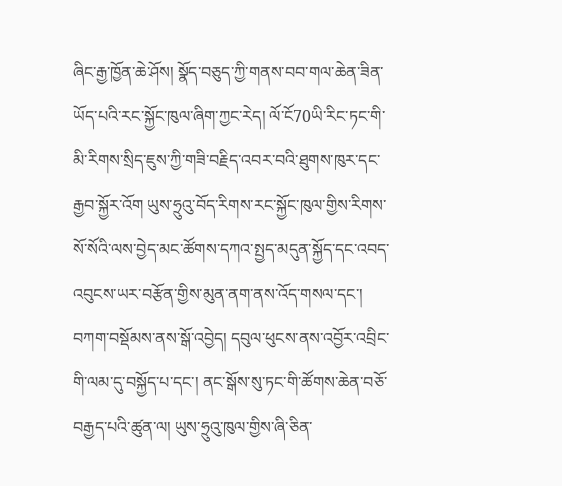ཞིང་རྒྱ་ཁྱོན་ཆེ་ཤོས། སྣོད་བཅུད་ཀྱི་གནས་བབ་གལ་ཆེན་ཟིན་ཡོད་པའི་རང་སྐྱོང་ཁུལ་ཞིག་ཀྱང་རེད། ལོ་ངོ70ཡི་རིང་ཏང་གི་མི་རིགས་སྲིད་ཇུས་ཀྱི་གཟི་བརྗིད་འབར་བའི་ཐུགས་ཁུར་དང་རྒྱབ་སྐྱོར་འོག ཡུས་ཧྲུའུ་བོད་རིགས་རང་སྐྱོང་ཁུལ་གྱིས་རིགས་སོ་སོའི་ལས་བྱེད་མང་ཚོགས་དཀའ་སྤྱད་མདུན་སྐྱོད་དང་འབད་འབུངས་ཡར་བརྩོན་གྱིས་མུན་ནག་ནས་འོད་གསལ་དང་། བཀག་བསྡོམས་ནས་སྒོ་འབྱེད། དབུལ་ཕུངས་ནས་འབྱོར་འབྲིང་གི་ལམ་དུ་བསྐྱོད་པ་དང་། ནང་སྒོས་སུ་ཏང་གི་ཚོགས་ཆེན་བཅོ་བརྒྱད་པའི་ཚུན་ལ། ཡུས་ཧྲུའུ་ཁུལ་གྱིས་ཞི་ཅིན་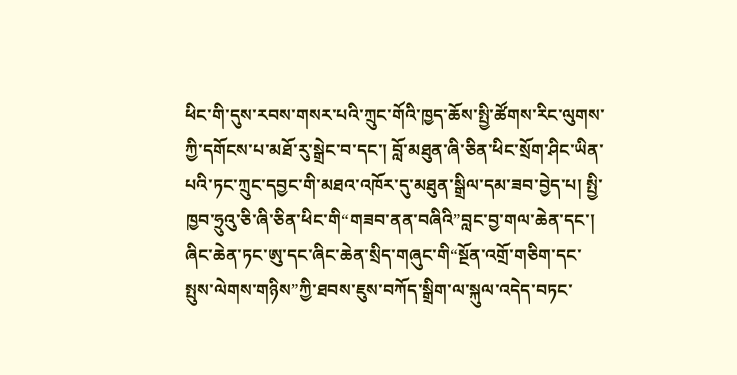ཕིང་གི་དུས་རབས་གསར་པའི་ཀྲུང་གོའི་ཁྱད་ཆོས་སྤྱི་ཚོགས་རིང་ལུགས་ཀྱི་དགོངས་པ་མཐོ་རུ་སྒྲེང་བ་དང་། བློ་མཐུན་ཞི་ཅིན་ཕིང་སྲོག་ཤིང་ཡིན་པའི་ཏང་ཀྲུང་དབྱང་གི་མཐའ་འཁོར་དུ་མཐུན་སྒྲིལ་དམ་ཟབ་བྱེད་པ། སྤྱི་ཁྱབ་ཧྲུའུ་ཅི་ཞི་ཅིན་ཕིང་གི“གཟབ་ནན་བཞིའི”བླང་བྱ་གལ་ཆེན་དང་། ཞིང་ཆེན་ཏང་ཨུ་དང་ཞིང་ཆེན་སྲིད་གཞུང་གི“སྔོན་འགྲོ་གཅིག་དང་སྤུས་ལེགས་གཉིས”ཀྱི་ཐབས་ཇུས་བཀོད་སྒྲིག་ལ་སྐུལ་འདེད་བཏང་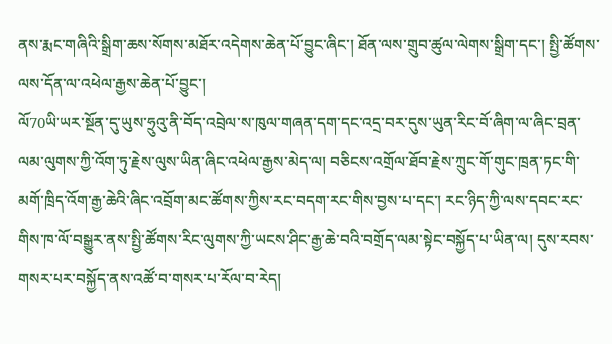ནས་རྨང་གཞིའི་སྒྲིག་ཆས་སོགས་མཐོར་འདེགས་ཆེན་པོ་བྱུང་ཞིང་། ཐོན་ལས་གྲུབ་ཚུལ་ལེགས་སྒྲིག་དང་། སྤྱི་ཚོགས་ལས་དོན་ལ་འཕེལ་རྒྱས་ཆེན་པོ་བྱུང་།
ལོ70ཡི་ཡར་སྔོན་དུ་ཡུས་ཧྲུའུ་ནི་བོད་འབྲེལ་ས་ཁུལ་གཞན་དག་དང་འདྲ་བར་དུས་ཡུན་རིང་བོ་ཞིག་ལ་ཞིང་བྲན་ལམ་ལུགས་ཀྱི་འོག་ཏུ་རྗེས་ལུས་ཡིན་ཞིང་འཕེལ་རྒྱས་མེད་ལ། བཅིངས་འགྲོལ་ཐོབ་རྗེས་ཀྲུང་གོ་གུང་ཁྲན་ཏང་གི་མགོ་ཁྲིད་འོག་རྒྱ་ཆེའི་ཞིང་འབྲོག་མང་ཚོགས་ཀྱིས་རང་བདག་རང་གིས་བྱས་པ་དང་། རང་ཉིད་ཀྱི་ལས་དབང་རང་གིས་ཁ་ལོ་བསྒྱུར་ནས་སྤྱི་ཚོགས་རིང་ལུགས་ཀྱི་ཡངས་ཤིང་རྒྱ་ཆེ་བའི་བགྲོད་ལམ་སྟེང་བསྐྱོད་པ་ཡིན་ལ། དུས་རབས་གསར་པར་བསྐྱོད་ནས་འཚོ་བ་གསར་པ་རོལ་བ་རེད།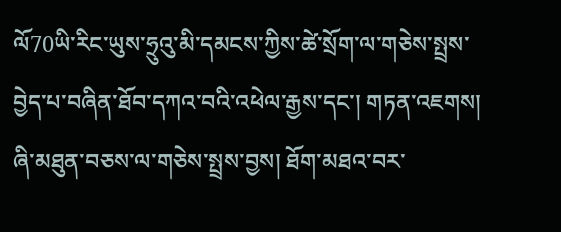ལོ70ཡི་རིང་ཡུས་ཧྲུའུ་མི་དམངས་ཀྱིས་ཚེ་སྲོག་ལ་གཅེས་སྤྲས་བྱེད་པ་བཞིན་ཐོབ་དཀའ་བའི་འཕེལ་རྒྱས་དང་། གཏན་འཇགས། ཞི་མཐུན་བཅས་ལ་གཅེས་སྤྲས་བྱས། ཐོག་མཐའ་བར་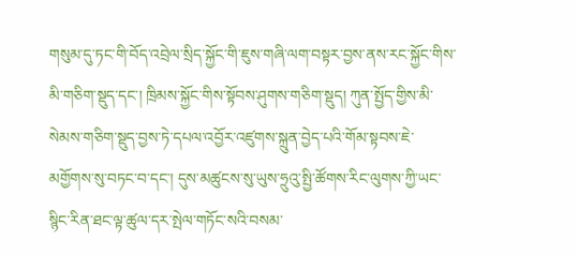གསུམ་དུ་ཏང་གི་བོད་འབྲེལ་སྲིད་སྐྱོང་གི་ཇུས་གཞི་ལག་བསྟར་བྱས་ནས་རང་སྐྱོང་གིས་མི་གཅིག་སྡུད་དང་། ཁྲིམས་སྐྱོང་གིས་སྟོབས་ཤུགས་གཅིག་སྡུད། ཀུན་སྤྱོད་གྱིས་མི་སེམས་གཅིག་སྡུད་བྱས་ཏེ་དཔལ་འབྱོར་འཛུགས་སྐྲུན་བྱེད་པའི་གོམ་སྟབས་ཇེ་མགྱོགས་སུ་བཏང་བ་དང་། དུས་མཚུངས་སུ་ཡུས་ཧྲུའུ་སྤྱི་ཚོགས་རིང་ལུགས་ཀྱི་ཡང་སྙིང་རིན་ཐང་ལྟ་ཚུལ་དར་སྤེལ་གཏོང་སའི་བསམ་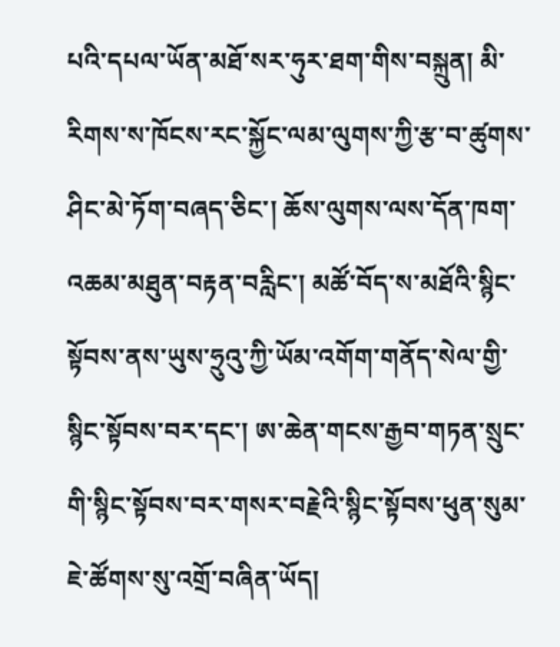པའི་དཔལ་ཡོན་མཐོ་སར་ཧུར་ཐག་གིས་བསྐྲུན། མི་རིགས་ས་ཁོངས་རང་སྐྱོང་ལམ་ལུགས་ཀྱི་རྩ་བ་ཚུགས་ཤིང་མེ་ཏོག་བཞད་ཅིང་། ཆོས་ལུགས་ལས་དོན་ཁག་འཆམ་མཐུན་བརྟན་བརླིང་། མཚོ་བོད་ས་མཐོའི་སྙིང་སྟོབས་ནས་ཡུས་ཧྲུའུ་ཀྱི་ཡོམ་འགོག་གནོད་སེལ་གྱི་སྙིང་སྟོབས་བར་དང་། ཨ་ཆེན་གངས་རྒྱབ་གཏན་སྲུང་གི་སྙིང་སྟོབས་བར་གསར་བརྗེའི་སྙིང་སྟོབས་ཕུན་སུམ་ཇེ་ཚོགས་སུ་འགྲོ་བཞིན་ཡོད།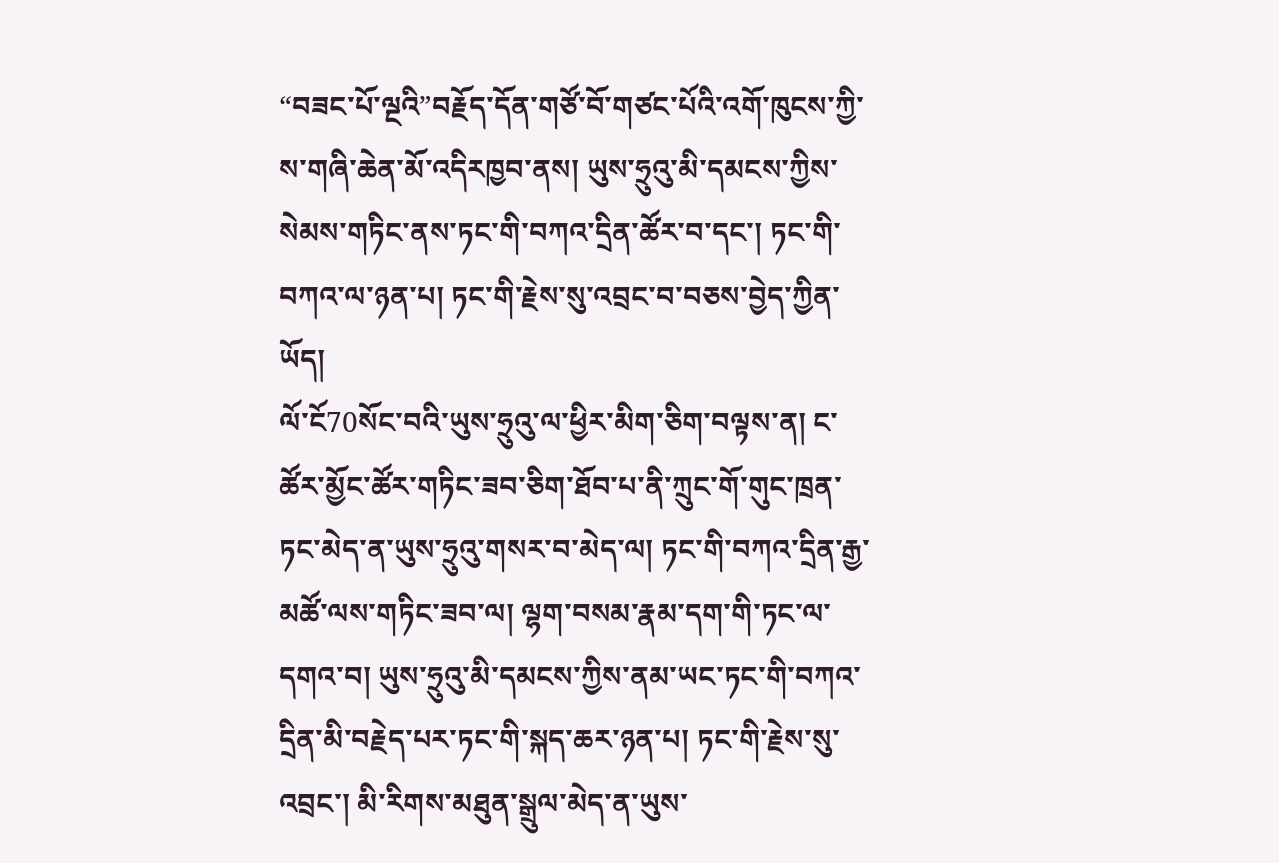“བཟང་པོ་ལྔའི”བརྗོད་དོན་གཙོ་བོ་གཙང་པོའི་འགོ་ཁུངས་ཀྱི་ས་གཞི་ཆེན་མོ་འདིརཁྱབ་ནས། ཡུས་ཧྲུའུ་མི་དམངས་ཀྱིས་སེམས་གཏིང་ནས་ཏང་གི་བཀའ་དྲིན་ཚོར་བ་དང་། ཏང་གི་བཀའ་ལ་ཉན་པ། ཏང་གི་རྗེས་སུ་འབྲང་བ་བཅས་བྱེད་ཀྱིན་ཡོད།
ལོ་ངོ70སོང་བའི་ཡུས་ཧྲུའུ་ལ་ཕྱིར་མིག་ཅིག་བལྟས་ན། ང་ཚོར་མྱོང་ཚོར་གཏིང་ཟབ་ཅིག་ཐོབ་པ་ནི་ཀྲུང་གོ་གུང་ཁྲན་ཏང་མེད་ན་ཡུས་ཧྲུའུ་གསར་བ་མེད་ལ། ཏང་གི་བཀའ་དྲིན་རྒྱ་མཚོ་ལས་གཏིང་ཟབ་ལ། ལྷག་བསམ་རྣམ་དག་གི་ཏང་ལ་དགའ་བ། ཡུས་ཧྲུའུ་མི་དམངས་ཀྱིས་ནམ་ཡང་ཏང་གི་བཀའ་དྲིན་མི་བརྗེད་པར་ཏང་གི་སྐད་ཆར་ཉན་པ། ཏང་གི་རྗེས་སུ་འབྲང་། མི་རིགས་མཐུན་སྒྲུལ་མེད་ན་ཡུས་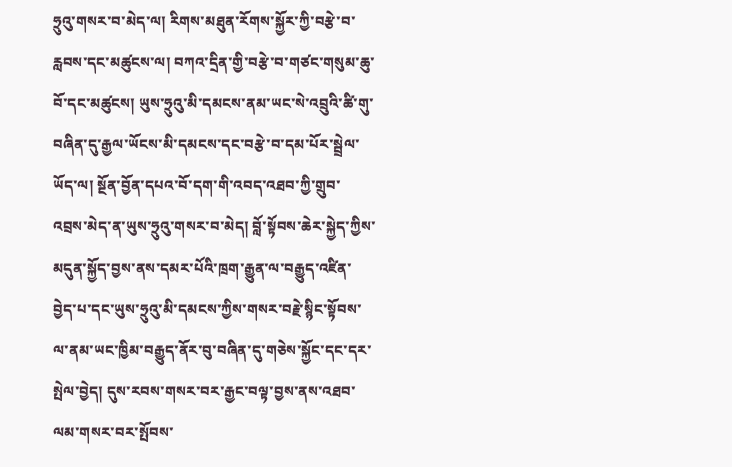ཧྲུའུ་གསར་བ་མེད་ལ། རིགས་མཐུན་རོགས་སྐྱོར་ཀྱི་བརྩེ་བ་རླབས་དང་མཚུངས་ལ། བཀའ་དྲིན་གྱི་བརྩེ་བ་གཙང་གསུམ་ཆུ་བོ་དང་མཚུངས། ཡུས་ཧྲུའུ་མི་དམངས་ནམ་ཡང་སེ་འབྲུའི་ཚི་གུ་བཞིན་དུ་རྒྱལ་ཡོངས་མི་དམངས་དང་བརྩེ་བ་དམ་པོར་སྦྲེལ་ཡོད་ལ། སྔོན་བྱོན་དཔའ་བོ་དག་གི་འབད་འཐབ་ཀྱི་གྲུབ་འབྲས་མེད་ན་ཡུས་ཧྲུའུ་གསར་བ་མེད། བློ་སྟོབས་ཆེར་སྐྱེད་ཀྱིས་མདུན་སྐྱོད་བྱས་ནས་དམར་པོའི་ཁྲག་རྒྱུན་ལ་བརྒྱུད་འཛིན་བྱེད་པ་དང་ཡུས་ཧྲུའུ་མི་དམངས་ཀྱིས་གསར་བརྗེ་སྙིང་སྟོབས་ལ་ནམ་ཡང་ཁྱིམ་བརྒྱུད་ནོར་བུ་བཞིན་དུ་གཅེས་སྐྱོང་དང་དར་སྤེལ་བྱེད། དུས་རབས་གསར་བར་རྒྱང་བལྟ་བྱས་ནས་འཐབ་ལམ་གསར་བར་སྤོབས་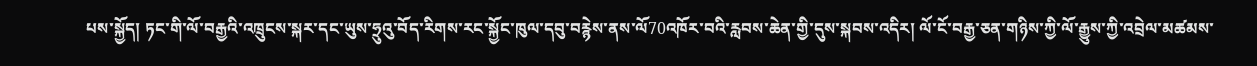པས་སྐྱོད། ཏང་གི་ལོ་བརྒྱའི་འཁྲུངས་སྐར་དང་ཡུས་ཧྲུའུ་བོད་རིགས་རང་སྐྱོང་ཁུལ་དབུ་བརྙེས་ནས་ལོ70འཁོར་བའི་རླབས་ཆེན་གྱི་དུས་སྐབས་འདིར། ལོ་ངོ་བརྒྱ་ཅན་གཉིས་ཀྱི་ལོ་རྒྱུས་ཀྱི་འབྲེལ་མཚམས་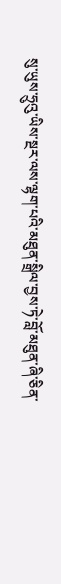སུ་ཡུས་ཧྲུའུ་ཡིས་སྔར་ལས་ལྷག་པའི་མཐུན་སྒྲིལ་བྱས་ཏེ་བློ་མཐུན་ཞི་ཅིན་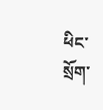ཕིང་སྲོག་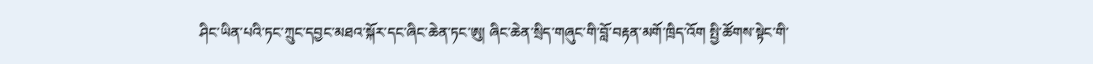ཤིང་ཡིན་པའི་ཏང་ཀྲུང་དབྱང་མཐའ་སྐོར་དང་ཞིང་ཆེན་ཏང་ཨུ། ཞིང་ཆེན་སྲིད་གཞུང་གི་བློ་བརྟན་མགོ་ཁྲིད་འོག སྤྱི་ཚོགས་སྟེང་གི་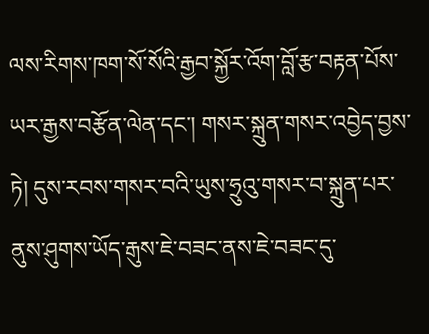ལས་རིགས་ཁག་སོ་སོའི་རྒྱབ་སྐྱོར་འོག་བློ་རྩ་བརྟན་པོས་ཡར་རྒྱས་བརྩོན་ལེན་དང་། གསར་སྐྲུན་གསར་འབྱེད་བྱས་ཏེ། དུས་རབས་གསར་བའི་ཡུས་ཧྲུའུ་གསར་བ་སྐྲུན་པར་ནུས་ཤུགས་ཡོད་རྒུས་ཇེ་བཟང་ནས་ཇེ་བཟང་དུ་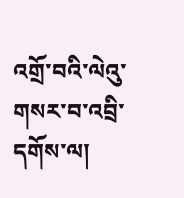འགྲོ་བའི་ལེའུ་གསར་བ་འབྲི་དགོས་ལ།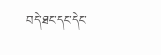བདེ་ཐང་དང་དེང་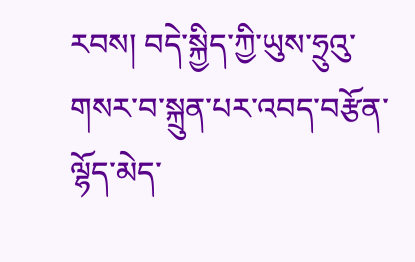རབས། བདེ་སྐྱིད་ཀྱི་ཡུས་ཧྲུའུ་གསར་བ་སྐྲུན་པར་འབད་བརྩོན་ལྷོད་མེད་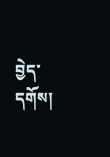བྱེད་དགོས།